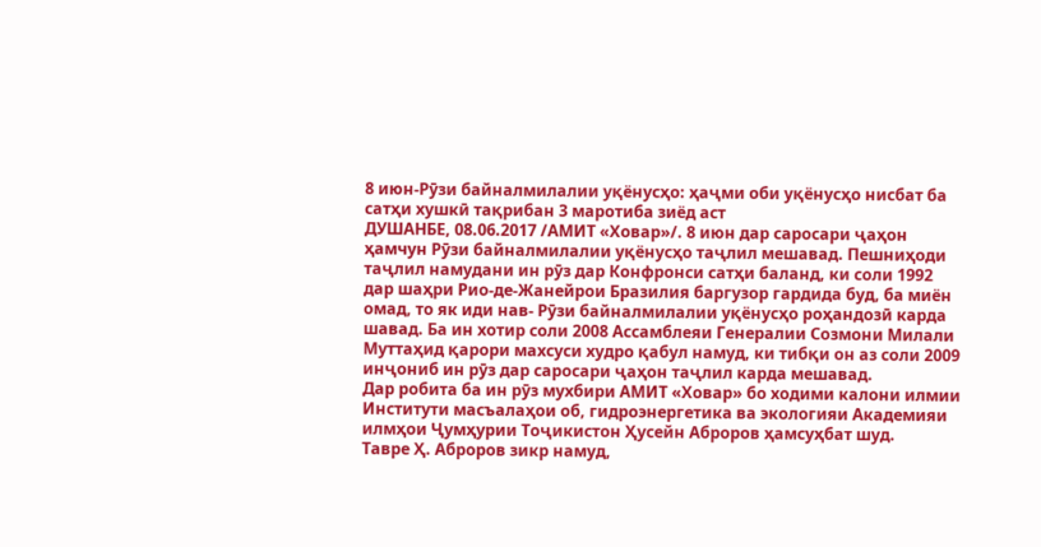8 июн-Рӯзи байналмилалии уқёнусҳо: ҳаҷми оби уқёнусҳо нисбат ба сатҳи хушкӣ тақрибан 3 маротиба зиёд аст
ДУШАНБЕ, 08.06.2017 /АМИТ «Ховар»/. 8 июн дар саросари ҷаҳон ҳамчун Рӯзи байналмилалии уқёнусҳо таҷлил мешавад. Пешниҳоди таҷлил намудани ин рӯз дар Конфронси сатҳи баланд, ки соли 1992 дар шаҳри Рио-де-Жанейрои Бразилия баргузор гардида буд, ба миён омад, то як иди нав- Рӯзи байналмилалии уқёнусҳо роҳандозӣ карда шавад. Ба ин хотир соли 2008 Ассамблеяи Генералии Созмони Милали Муттаҳид қарори махсуси худро қабул намуд, ки тибқи он аз соли 2009 инҷониб ин рӯз дар саросари ҷаҳон таҷлил карда мешавад.
Дар робита ба ин рӯз мухбири АМИТ «Ховар» бо ходими калони илмии Институти масъалаҳои об, гидроэнергетика ва экологияи Академияи илмҳои Ҷумҳурии Тоҷикистон Ҳусейн Аброров ҳамсуҳбат шуд.
Тавре Ҳ. Аброров зикр намуд,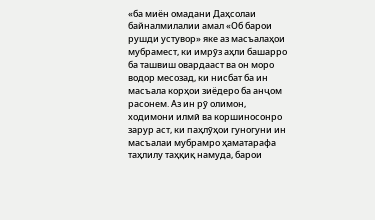«ба миён омадани Даҳсолаи байналмилалии амал «Об барои рушди устувор» яке аз масъалаҳои мубрамест, ки имрӯз аҳли башарро ба ташвиш овардааст ва он моро водор месозад, ки нисбат ба ин масъала корҳои зиёдеро ба анҷом расонем. Аз ин рӯ олимон, ходимони илмӣ ва коршиносонро зарур аст, ки паҳлӯҳои гуногуни ин масъалаи мубрамро ҳаматарафа таҳлилу таҳқиқ намуда, барои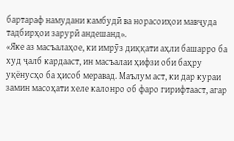бартараф намудани камбудӣ ва норасоиҳои мавҷуда тадбирҳои зарурӣ андешанд».
«Яке аз масъалаҳое, ки имрӯз диққати аҳли башарро ба худ ҷалб кардааст, ин масъалаи ҳифзи оби баҳру уқёнусҳо ба ҳисоб меравад. Маълум аст, ки дар кураи замин масоҳати хеле калонро об фаро гирифтааст, агар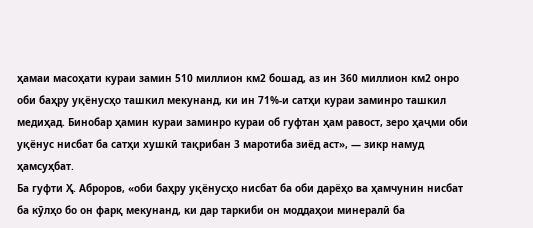ҳамаи масоҳати кураи замин 510 миллион км2 бошад, аз ин 360 миллион км2 онро оби баҳру уқёнусҳо ташкил мекунанд, ки ин 71%-и сатҳи кураи заминро ташкил медиҳад. Бинобар ҳамин кураи заминро кураи об гуфтан ҳам равост, зеро ҳаҷми оби уқёнус нисбат ба сатҳи хушкӣ тақрибан 3 маротиба зиёд аст», — зикр намуд ҳамсуҳбат.
Ба гуфти Ҳ. Аброров, «оби баҳру уқёнусҳо нисбат ба оби дарёҳо ва ҳамчунин нисбат ба кӯлҳо бо он фарқ мекунанд, ки дар таркиби он моддаҳои минералӣ ба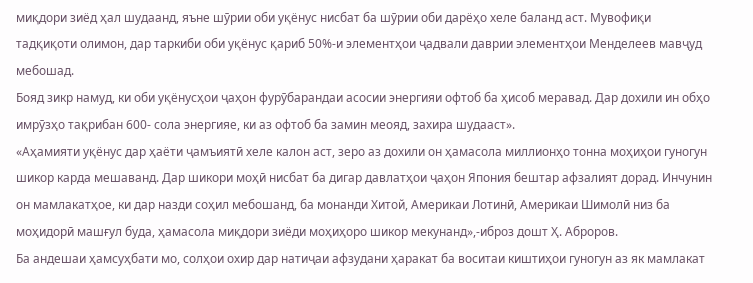миқдори зиёд ҳал шудаанд, яъне шӯрии оби уқёнус нисбат ба шӯрии оби дарёҳо хеле баланд аст. Мувофиқи тадқиқоти олимон, дар таркиби оби уқёнус қариб 50%-и элементҳои ҷадвали даврии элементҳои Менделеев мавҷуд мебошад.
Бояд зикр намуд, ки оби уқёнусҳои ҷаҳон фурӯбарандаи асосии энергияи офтоб ба ҳисоб меравад. Дар дохили ин обҳо имрӯзҳо тақрибан 600- сола энергияе, ки аз офтоб ба замин меояд, захира шудааст».
«Аҳамияти уқёнус дар ҳаёти ҷамъиятӣ хеле калон аст, зеро аз дохили он ҳамасола миллионҳо тонна моҳиҳои гуногун шикор карда мешаванд. Дар шикори моҳӣ нисбат ба дигар давлатҳои ҷаҳон Япония бештар афзалият дорад. Инчунин он мамлакатҳое, ки дар назди соҳил мебошанд, ба монанди Хитой, Америкаи Лотинӣ, Америкаи Шимолӣ низ ба моҳидорӣ машғул буда, ҳамасола миқдори зиёди моҳиҳоро шикор мекунанд»,-иброз дошт Ҳ. Аброров.
Ба андешаи ҳамсуҳбати мо, солҳои охир дар натиҷаи афзудани ҳаракат ба воситаи киштиҳои гуногун аз як мамлакат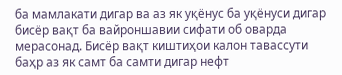ба мамлакати дигар ва аз як уқёнус ба уқёнуси дигар бисёр вақт ба вайроншавии сифати об оварда мерасонад. Бисёр вақт киштиҳои калон тавассути баҳр аз як самт ба самти дигар нефт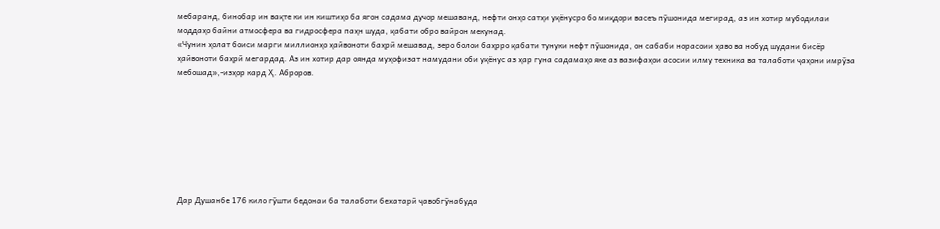мебаранд, бинобар ин вақте ки ин киштиҳо ба ягон садама дучор мешаванд, нефти онҳо сатҳи уқёнусро бо миқдори васеъ пӯшонида мегирад, аз ин хотир мубодилаи моддаҳо байни атмосфера ва гидросфера паҳн шуда, қабати обро вайрон мекунад.
«Чунин ҳолат боиси марги миллионҳо ҳайвоноти баҳрӣ мешавад, зеро болои баҳрро қабати тунуки нефт пӯшонида, он сабаби норасоии ҳаво ва нобуд шудани бисёр ҳайвоноти баҳрӣ мегардад. Аз ин хотир дар оянда муҳофизат намудани оби уқёнус аз ҳар гуна садамаҳо яке аз вазифаҳои асосии илму техника ва талаботи ҷаҳони имрӯза мебошад»,-изҳор кард Ҳ. Аброров.








Дар Душанбе 176 кило гӯшти бедонаи ба талаботи бехатарӣ ҷавобгӯнабуда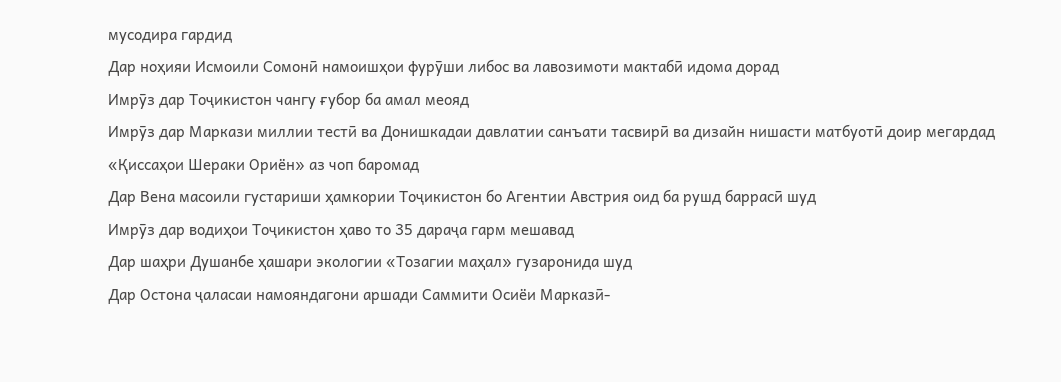мусодира гардид
Дар ноҳияи Исмоили Сомонӣ намоишҳои фурӯши либос ва лавозимоти мактабӣ идома дорад
Имрӯз дар Тоҷикистон чангу ғубор ба амал меояд
Имрӯз дар Маркази миллии тестӣ ва Донишкадаи давлатии санъати тасвирӣ ва дизайн нишасти матбуотӣ доир мегардад
«Қиссаҳои Шераки Ориён» аз чоп баромад
Дар Вена масоили густариши ҳамкории Тоҷикистон бо Агентии Австрия оид ба рушд баррасӣ шуд
Имрӯз дар водиҳои Тоҷикистон ҳаво то 35 дараҷа гарм мешавад
Дар шаҳри Душанбе ҳашари экологии «Тозагии маҳал» гузаронида шуд
Дар Остона ҷаласаи намояндагони аршади Саммити Осиёи Марказӣ-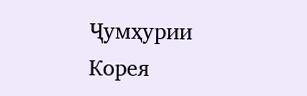Ҷумҳурии Корея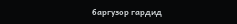баргузор гардид